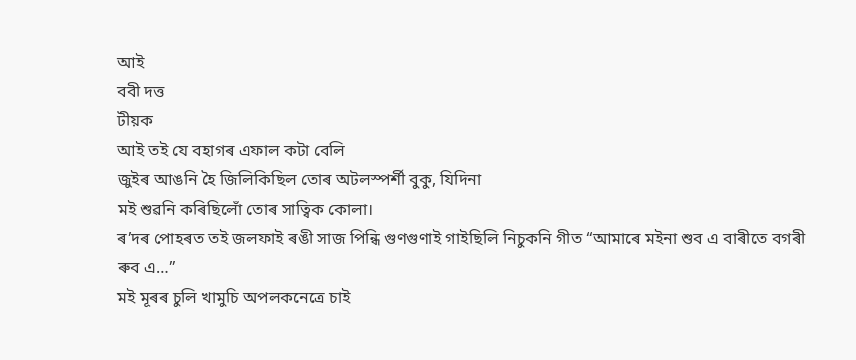আই
ববী দত্ত
টীয়ক
আই তই যে বহাগৰ এফাল কটা বেলি
জুইৰ আঙনি হৈ জিলিকিছিল তোৰ অটলস্পৰ্শী বুকু, যিদিনা
মই শুৱনি কৰিছিলোঁ তোৰ সাত্বিক কোলা।
ৰ’দৰ পোহৰত তই জলফাই ৰঙী সাজ পিন্ধি গুণগুণাই গাইছিলি নিচুকনি গীত “আমাৰে মইনা শুব এ বাৰীতে বগৰী ৰুব এ…”
মই মূৰৰ চুলি খামুচি অপলকনেত্ৰে চাই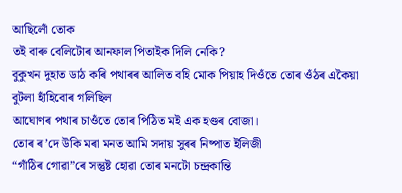আছিলোঁ তোক
তই বাৰু বেলিটোৰ আনফাল পিতাইক দিলি নেকি?
বুকুখন দুহাত ডাঠ কৰি পথাৰৰ আলিত বহি মোক পিয়াহ দিওঁতে তোৰ ওঁঠৰ একৈয়া বুটলা হাঁহিবোৰ গলিছিল
আঘোণৰ পথাৰ চাওঁতে তোৰ পিঠিত মই এক হণ্ডৰ বোজা।
তোৰ ৰ’দে উকি মৰা মনত আমি সদায় সুৰৰ নিষ্পাত ইলিজী
“গাঁঠিৰ গোৱা”ৰে সন্তুষ্ট হোৱা তোৰ মনটো চন্দ্ৰকান্তি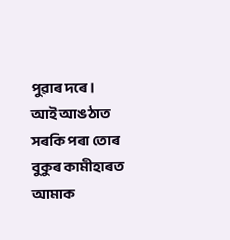পুৱাৰ দৰে।
আই আঙঠাত সৰকি পৰা তোৰ বুকুৰ কামীহাৰত আমাক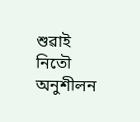শুৱাই
নিতৌ অনুশীলন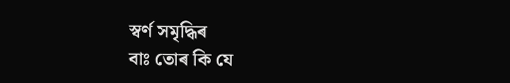স্বৰ্ণ সমৃদ্ধিৰ
বাঃ তোৰ কি যে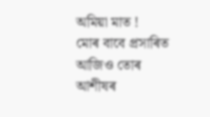অমিয়া মাত !
মোৰ বাবে প্ৰসাৰিত আজিও তোৰ আশীষৰ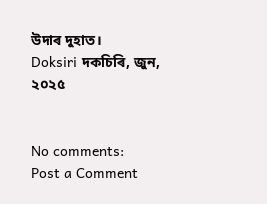উদাৰ দুহাত।
Doksiri দকচিৰি, জুন, ২০২৫


No comments:
Post a Comment